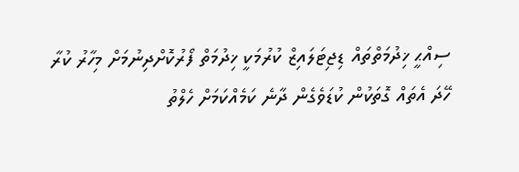ސިއްޙީ ޚިދުމަތްތައް ޑިޖިޓަލައިޒް ކުރުމަކީ ޚިދުމަތް ފޯރުކޮށްދިނުމަށް މިހާރު ކުރާ ހޭދަ އެތައް ގޮތަކުން ކުޑަވެގެން ދާނެ ކަމެއްކަމަށް ހެލްތު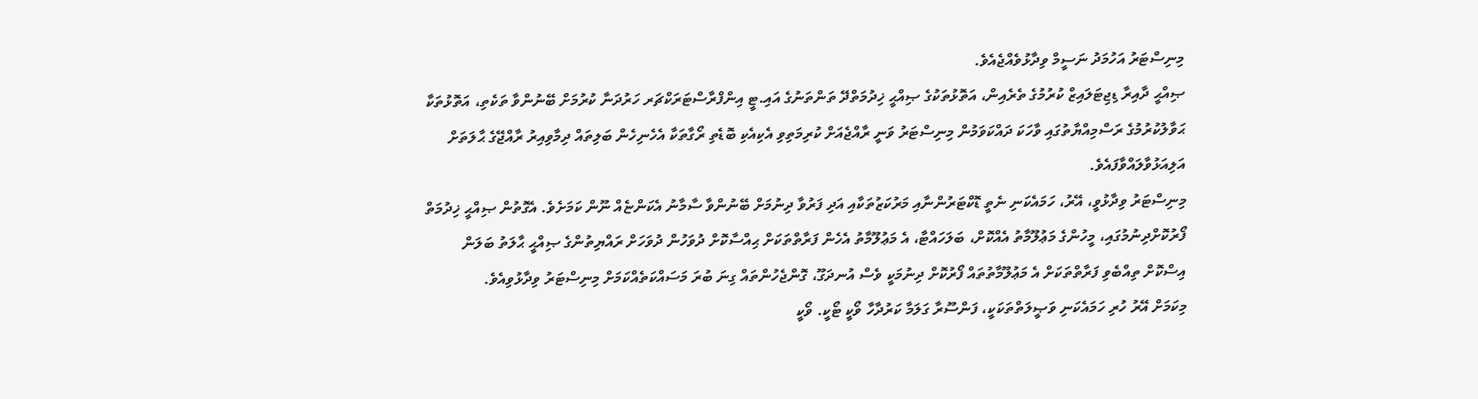މިނިސްޓަރު އަހުމަދު ނަސީމް ވިދާޅުވެއްޖެއެވެ.
ޞިއްޙީ ދާއިރާ ޑިޖިޓަލައިޒް ކުރުމުގެ ތެރެއިން، އަތޮޅުތަކުގެ ޞިއްޙީ ޚިދުމަތްދޭ ތަންތަނުގެ އައި.ޓީ އިންފްރާސްޓަރަކްޗަރ ހަރުދަނާ ކުރުމަށް ބޭނުންވާ ތަކެތި، އަތޮޅުތަކާ ޙަވާލުކުރުމުގެ ރަސްމިއްޔާތުގައި ވާހަކަ ދައްކަވަމުން މިނިސްޓަރު ވަނީ ރާއްޖެއަށް ކުރިމަތިވި އެކިއެކި ބޮޑެތި ރޯގާތަކާ އެހެނިހެން ބަލިތައް ދިމާވިއިރު ރާއްޖޭގެ ޙާލަތަށް އަލިއަޅުވާލައްވާފައެވެ.
މިނިސްޓަރު ވިދާޅުވީ، އޭރު، ހަމައެކަނި ނެތީ ޑޮކްޓަރުންނާއި މަރުކަޒުތަކާއި އަދި ފަރުވާ ދިނުމަށް ބޭނުންވާ ސާމާނު އެކަންޏެއް ނޫން ކަމަށެވެ. އެގޮތުން ޞިއްޙީ ޚިދުމަތް ފޯރުކޮށްދިނުމުގައި، މީހުންގެ މަޢުލޫމާތު އެއްކޮށް، ބަލަހައްޓާ، އެ މަޢުލޫމާތު އެހެން ފަރާތްތަކަށް ޙިއްސާކޮށް ދުވަހުން ދުވަހަށް ރައްޔިތުންގެ ޞިއްޙީ ޙާލަތު ބަލަން އިސްކޮށް ތިއްބެވި ފަރާތްތަކަށް އެ މަޢުލޫމާތުތައް ފޯރުކޮށް ދިނުމަކީ ވެސް އުނދަގޫ، ގޮންޖެހުންތައް ގިނަ ބުރަ މަސައްކަތެއްކަމަށް މިނިސްޓަރު ވިދާޅުވިއެވެ.
މިކަމަށް އޭރު ހުރި ހަމައެކަނި ވަޞީލަތްތަކަކީ، ފަންސޫރާ ގަލަމާ ކަރުދާހާ ވޯކީ ޓޯކީ. ވޯކީ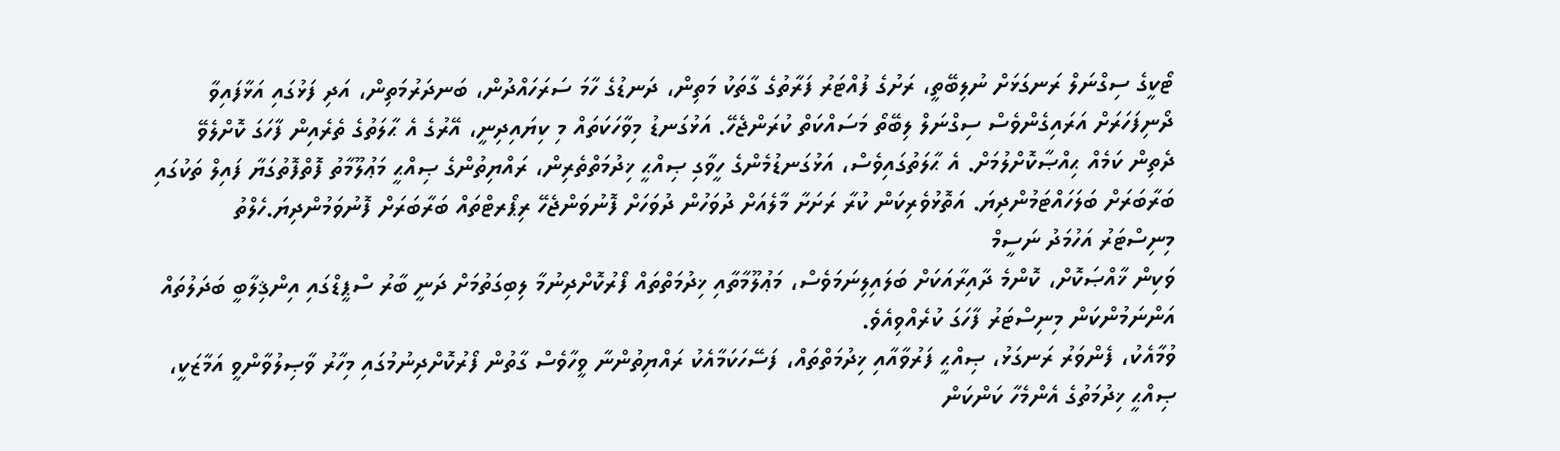ޓޯކީގެ ސިގްނަލް ރަނގަޅަށް ނުލިބޭތީ، ރަށުގެ ފުއްޓަރު ފަރާތުގެ ގާތަކު މަތިން، ދަނޑުގެ ހާމަ ސަރަހައްދުން، ބަނދަރުމަތިން، އަދި ފަޅުގައި އަޅާފައިވާ ދޯނިފަހަރަށް އަރައިގެންވެސް ސިގްނަލް ލިބޭތޯ މަސައްކަތް ކުރަންޖެހޭ. އަޅުގަނޑު މިވާހަކަތައް މި ކިޔައިދިނީ، އޭރުގެ އެ ޙާލަތުގެ ތެރެއިން ފާހަގަ ކޮށްލެވޭ ދެތިން ކަމެއް ޙިއްޞާކޮށްލުމަށް. އެ ޙާލަތުގައިވެސް، އަޅުގަނޑުމެންގެ ހީވާގި ޞިއްޙީ ޚިދުމަތްތެރިން، ރައްޔިތުންގެ ޞިއްޙީ މަޢުލޫމާތު ފޮތްފޮތުގަޔާ ފައިލް ތަކުގައި ބަރާބަރަށް ބަލަހައްޓަމުންދިޔަ. އަތޮޅުވެރިކަން ކުރާ ރަށަށާ މާލެއަށް ދުވަހުން ދުވަހަށް ފޮނުވަންޖެހޭ ރިޕޯރޓްތައް ބަރާބަރަށް ފޮނުވަމުންދިޔަ.ހެލްތު މިނިސްޓަރު އަހުމަދު ނަސީމް
ވަކިން ޚާއްޞަކޮށް، ކޮންމެ ދާއިރާއަކަށް ބަލައިލިނަމަވެސް، މަޢުލޫމާތާއި ޚިދުމަތްތައް ފޯރުކޮށްދިނުމާ ލިބިގަތުމަށް ދަނީ ބާރު ސްޕީޑްގައި އިންޤިލާބީ ބަދަލުތައް އަންނަމުންކަން މިނިސްޓަރު ފާހަގަ ކުރެއްވިއެވެ.
ވުމާއެކު، ފެންވަރު ރަނގަޅު، ޞިއްޙީ ފަރުވާއާއި ޚިދުމަތްތައް، ފަސޭހަކަމާއެކު ރައްޔިތުންނާ ވީހާވެސް ގާތުން ފޯރުކޮށްދިނުމުގައި މިހާރު ވާޞިލުވާންވީ އަމާޒަކީ، ޞިއްޙީ ޚިދުމަތުގެ އެންމެހާ ކަންކަން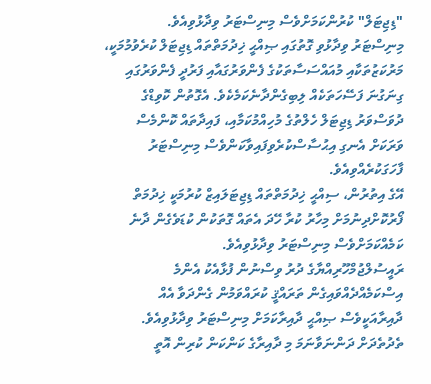"ޑިޖިޓަލް" ކުރުންކަމަށްވެސް މިނިސްޓަރު ވިދާޅުވިއެވެ.
މިނިސްޓަރު ވިދާޅުވި ގޮތުގައި ޞިއްޙީ ޚިދުމަތްތައް ޑިޖިޓަލް ކުރެވުމުމަކީ، މަރުކަޒުތަކާއި މުއައްސަސާތަކުގެ ފެންވަރުގައާއި ފަރުދީ ފެންވަރުގައި ގިނަގުނަ ފަސޭހަތަކެއް ލިބިގެންދާނެކަމެކެވެ. އެގޮތުން ކޮވިޑްގެ ދުވަސްވަރު ޑިޖިޓަލް ހެލްތުގެ މުހިއްމުކަމާއި، ފައިދާތައް ކޮންމެސް ވަރަކަށް އެނގި އިޙުސާސްކުރެވިފައިވާކަންވެސް މިނިސްޓަރު ފާހަގަކުރެއްވިއެވެ.
އޭގެ އިތުރުން، ސިއްޙީ ޚިދުމަތްތައް ޑިޖިޓަލައިޒް ކުރުމަކީ ޚިދުމަތް ފޯރުކޮށްދިނުމަށް މިހާރު ކުރާ ހޭދަ އެތައް ގޮތަކުން ކުޑަވެގެން ދާނެ ކަމެއްކަމަށްވެސް މިނިސްޓަރު ވިދާޅުވިއެވެ.
ރައީސުލްޖުމްހޫރިއްޔާގެ ދުރު ވިސްނުން ފުޅާއެކު އެންމެ އިސްކަމެއްދެއްވައިގެން ތަރައްޤީ ކުރައްވަމުން ގެންދަވާ އެއް ދާއިރާއަކީވެސް ޞިއްޙީ ދާއިރާކަމަށް މިނިސްޓަރު ވިދާޅުވިއެވެ.
ތެދުތެދަށް ދަންނަވާނަމަ މި ދާއިރާގެ ކަންކަން ކުރިން އޮތީ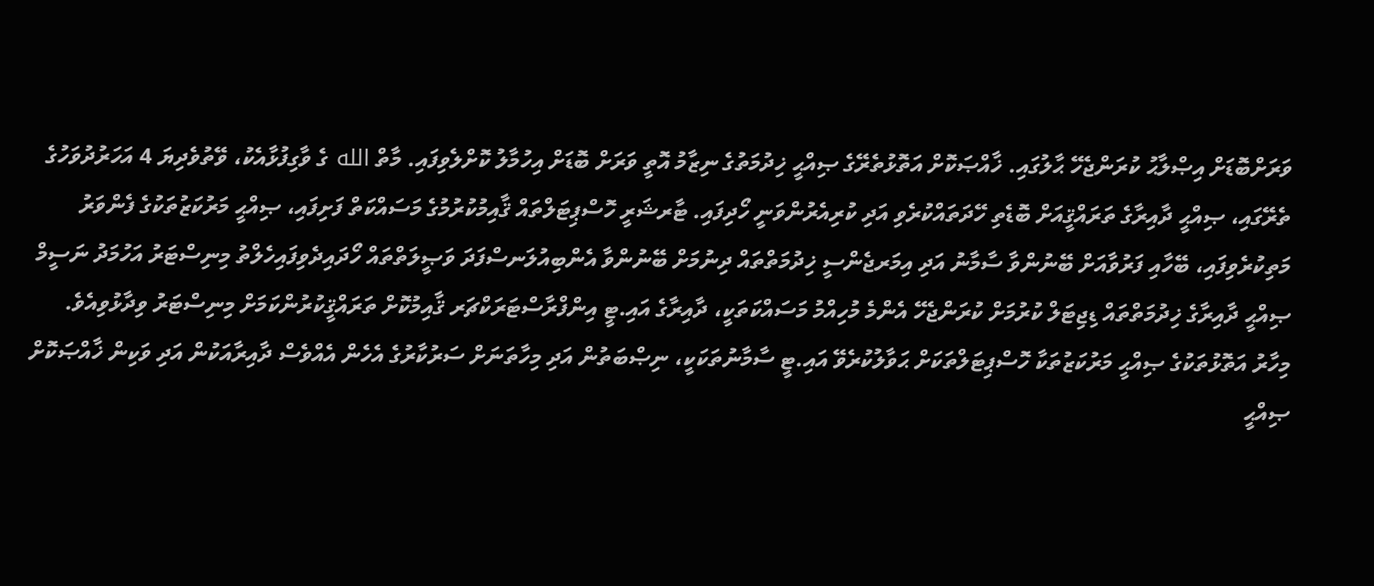ވަރަށްބޮޑަށް އިޞްލާޙު ކުރަންޖެހޭ ޙާލުގައި. ޚާއްޞަކޮށް އަތޮޅުތެރޭގެ ޞިއްޙީ ޚިދުމަތުގެ ނިޒާމު އޮތީ ވަރަށް ބޮޑަށް އިހުމާލު ކޮށްލެވިފައި. މާތް الله ގެ ވާގިފުޅާއެކު، ވޭތުވެދިޔަ 4 އަހަރުދުވަހުގެ ތެރޭގައި، ޞިއްޙީ ދާއިރާގެ ތަރައްޤީއަށް ބޮޑެތި ހޭދަތައްކުރެވި އަދި ކުރިއެރުންވަނީ ހޯދިފައި. ޓާރޝަރީ ހޮސްޕިޓަލްތައް ޤާއިމުކުރުމުގެ މަސައްކަތް ފަށިފައި، ޞިއްޙީ މަރުކަޒުތަކުގެ ފެންވަރު މަތިކުރެވިފައި، ބޭހާއި ފަރުވާއަށް ބޭނުންވާ ސާމާނު އަދި އިމަރޖެންސީ ޚިދުމަތްތައް ދިނުމަށް ބޭނުންވާ އެންބިއުލަނސްފަދަ ވަޞީލަތްތައް ހޯދައިދެވިފައިހެލްތު މިނިސްޓަރު އަހުމަދު ނަސީމް
ޞިއްޙީ ދާއިރާގެ ޚިދުމަތްތައް ޑިޖިޓަލް ކުރުމަށް ކުރަންޖެހޭ އެންމެ މުހިއްމު މަސައްކަތަކީ، ދާއިރާގެ އައި.ޓީ އިންފްރާސްޓަރަކްޗަރ ޤާއިމުކޮށް ތަރައްޤީކުރުންކަމަށް މިނިސްޓަރު ވިދާޅުވިއެވެ.
މިހާރު އަތޮޅުތަކުގެ ޞިއްޙީ މަރުކަޒުތަކާ ހޮސްޕިޓަލްތަކަށް ޙަވާލުކުރެވޭ އައި.ޓީ ސާމާނުތަކަކީ، ނިޞްބަތުން އަދި މިހާތަނަށް ސަރުކާރުގެ އެހެން އެއްވެސް ދާއިރާއަކުން އަދި ވަކިން ޚާއްޞަކޮށް ޞިއްޙީ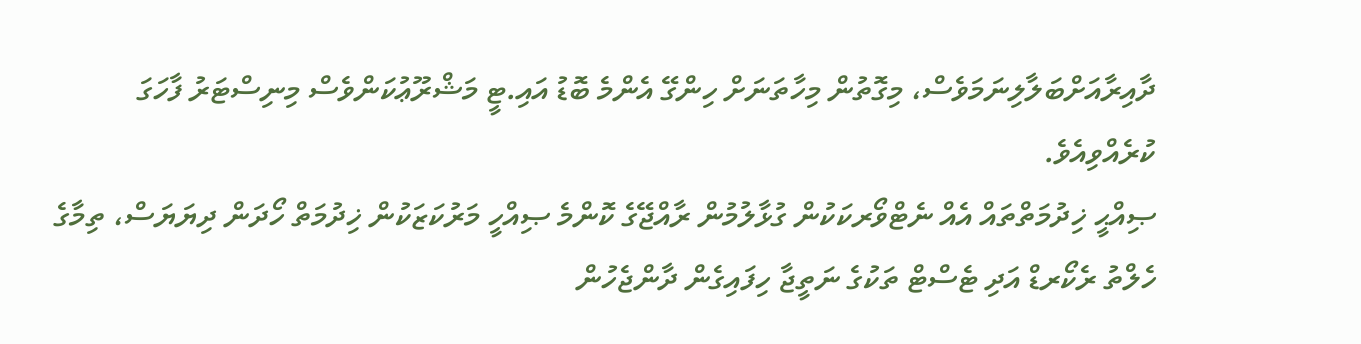ދާއިރާއަށްބަލާލިނަމަވެސް، މިގޮތުން މިހާތަނަށް ހިންގޭ އެންމެ ބޮޑު އައި.ޓީ މަޝްރޫޢުކަންވެސް މިނިސްޓަރު ފާހަގަ ކުރެއްވިއެވެ.
ޞިއްޙީ ޚިދުމަތްތައް އެއް ނެޓްވޯރކަކުން ގުޅާލުމުން ރާއްޖޭގެ ކޮންމެ ޞިއްހީ މަރުކަޒަކުން ޚިދުމަތް ހޯދަން ދިޔަޔަސް، ތިމާގެ ހެލްތު ރެކޯރޑް އަދި ޓެސްޓް ތަކުގެ ނަތީޖާ ހިފައިގެން ދާންޖެހުން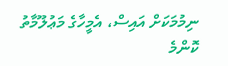ނިމުމަކަށް އައިސް، އެމީހާގެ މަޢުލޫމާތު ކޮންމެ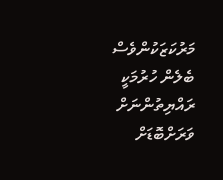މަރުކަޒަކުންވެސް ބެލެން ހުރުމަކީ ރައްޔިތުންނަށް ވަރަށްބޮޑަށް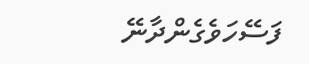ފަސޭހަވެގެންދާނޭ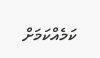ކަމެއްކަމަށް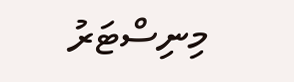މިނިސްޓަރު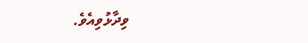ވިދާޅުވިއެވެ.